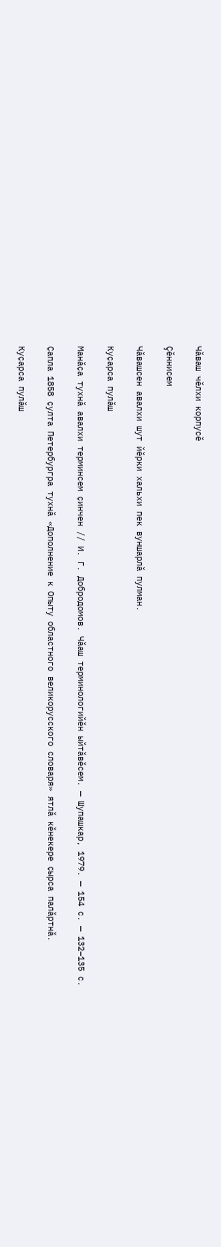Чӑваш чӗлхи корпусӗ

Çĕннисем

Чӑвашсен авалхи шут йӗрки хальхи пек вуншарлӑ пулман.

Куҫарса пулӑш

Манӑҫа тухнӑ авалхи терминсем ҫинчен // И. Г. Добродомов. Чӑаш терминологийӗн ыйтӑвӗсем. — Шупашкар, 1979. — 154 с. — 132–135 с.

Ҫапла 1858 ҫулта Петербургра тухнӑ «Дополнение к Опыту областного великорусского словаря» ятлӑ кӗнекере ҫырса палӑртнӑ.

Куҫарса пулӑш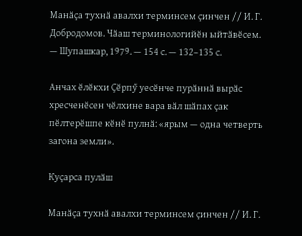Манӑҫа тухнӑ авалхи терминсем ҫинчен // И. Г. Добродомов. Чӑаш терминологийӗн ыйтӑвӗсем. — Шупашкар, 1979. — 154 с. — 132–135 с.

Анчах ӗлӗкхи Ҫӗрпӳ уесӗнче пурӑннӑ вырӑс хресченӗсен чӗлхине вара вӑл шӑпах ҫак пӗлтерӗшпе кӗнӗ пулнӑ: «ярым — одна четверть загона земли».

Куҫарса пулӑш

Манӑҫа тухнӑ авалхи терминсем ҫинчен // И. Г.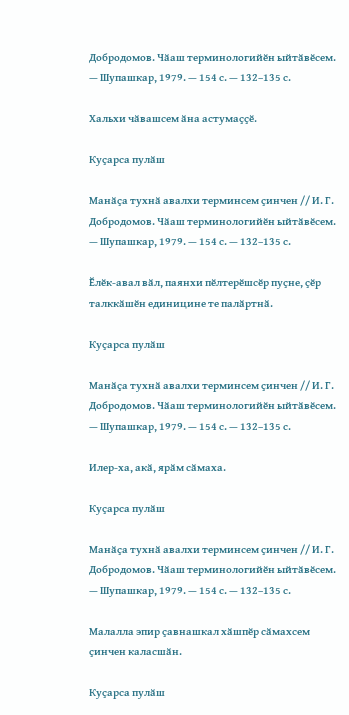Добродомов. Чӑаш терминологийӗн ыйтӑвӗсем. — Шупашкар, 1979. — 154 с. — 132–135 с.

Хальхи чӑвашсем ӑна астумаҫҫӗ.

Куҫарса пулӑш

Манӑҫа тухнӑ авалхи терминсем ҫинчен // И. Г. Добродомов. Чӑаш терминологийӗн ыйтӑвӗсем. — Шупашкар, 1979. — 154 с. — 132–135 с.

Ӗлӗк-авал вӑл, паянхи пӗлтерӗшсӗр пуҫне, ҫӗр талккӑшӗн единицине те палӑртнӑ.

Куҫарса пулӑш

Манӑҫа тухнӑ авалхи терминсем ҫинчен // И. Г. Добродомов. Чӑаш терминологийӗн ыйтӑвӗсем. — Шупашкар, 1979. — 154 с. — 132–135 с.

Илер-ха, акӑ, ярӑм сӑмаха.

Куҫарса пулӑш

Манӑҫа тухнӑ авалхи терминсем ҫинчен // И. Г. Добродомов. Чӑаш терминологийӗн ыйтӑвӗсем. — Шупашкар, 1979. — 154 с. — 132–135 с.

Малалла эпир ҫавнашкал хӑшпӗр сӑмахсем ҫинчен каласшӑн.

Куҫарса пулӑш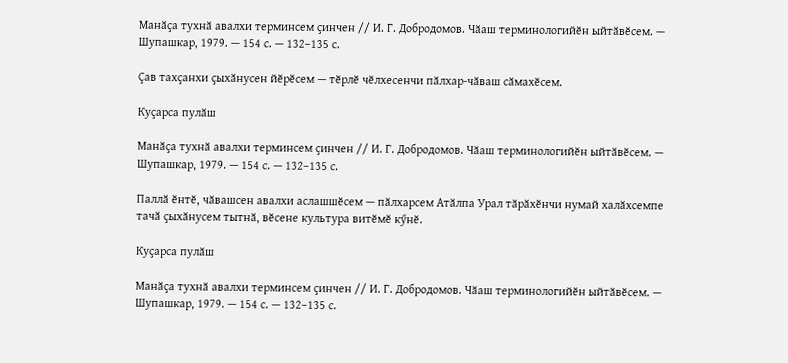Манӑҫа тухнӑ авалхи терминсем ҫинчен // И. Г. Добродомов. Чӑаш терминологийӗн ыйтӑвӗсем. — Шупашкар, 1979. — 154 с. — 132–135 с.

Ҫав тахҫанхи ҫыхӑнусен йӗрӗсем — тӗрлӗ чӗлхесенчи пӑлхар-чӑваш сӑмахӗсем.

Куҫарса пулӑш

Манӑҫа тухнӑ авалхи терминсем ҫинчен // И. Г. Добродомов. Чӑаш терминологийӗн ыйтӑвӗсем. — Шупашкар, 1979. — 154 с. — 132–135 с.

Паллӑ ӗнтӗ, чӑвашсен авалхи аслашшӗсем — пӑлхарсем Атӑлпа Урал тӑрӑхӗнчи нумай халӑхсемпе тачӑ ҫыхӑнусем тытнӑ, вӗсене культура витӗмӗ кӳнӗ.

Куҫарса пулӑш

Манӑҫа тухнӑ авалхи терминсем ҫинчен // И. Г. Добродомов. Чӑаш терминологийӗн ыйтӑвӗсем. — Шупашкар, 1979. — 154 с. — 132–135 с.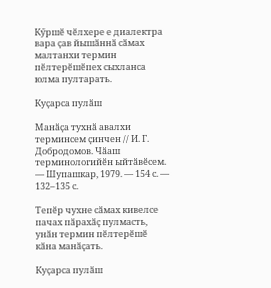Кӳршӗ чӗлхере е диалектра вара ҫав йышӑннӑ сӑмах малтанхи термин пӗлтерӗшӗпех сыхланса юлма пултарать.

Куҫарса пулӑш

Манӑҫа тухнӑ авалхи терминсем ҫинчен // И. Г. Добродомов. Чӑаш терминологийӗн ыйтӑвӗсем. — Шупашкар, 1979. — 154 с. — 132–135 с.

Тепӗр чухне сӑмах кивелсе пачах пӑрахӑҫ пулмасть, унӑн термин пӗлтерӗшӗ кӑна манӑҫать.

Куҫарса пулӑш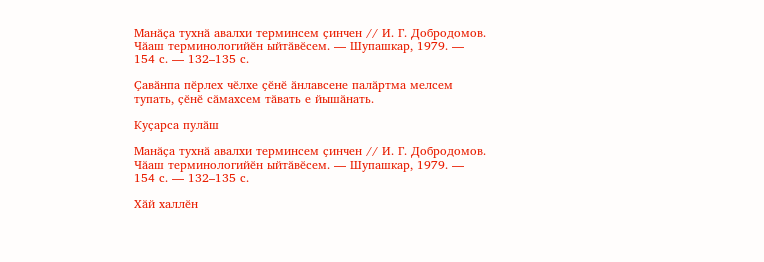Манӑҫа тухнӑ авалхи терминсем ҫинчен // И. Г. Добродомов. Чӑаш терминологийӗн ыйтӑвӗсем. — Шупашкар, 1979. — 154 с. — 132–135 с.

Ҫавӑнпа пӗрлех чӗлхе ҫӗнӗ ӑнлавсене палӑртма мелсем тупать, ҫӗнӗ сӑмахсем тӑвать е йышӑнать.

Куҫарса пулӑш

Манӑҫа тухнӑ авалхи терминсем ҫинчен // И. Г. Добродомов. Чӑаш терминологийӗн ыйтӑвӗсем. — Шупашкар, 1979. — 154 с. — 132–135 с.

Хӑй халлӗн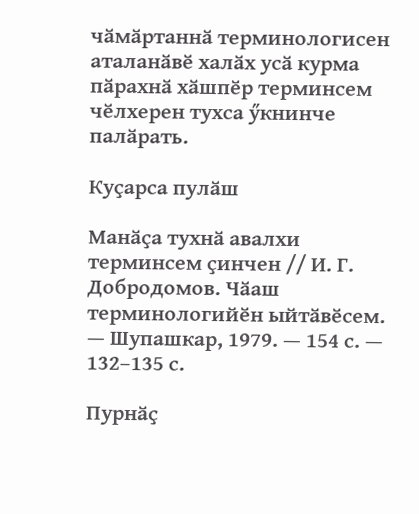чӑмӑртаннӑ терминологисен аталанӑвӗ халӑх усӑ курма пӑрахнӑ хӑшпӗр терминсем чӗлхерен тухса ӳкнинче палӑрать.

Куҫарса пулӑш

Манӑҫа тухнӑ авалхи терминсем ҫинчен // И. Г. Добродомов. Чӑаш терминологийӗн ыйтӑвӗсем. — Шупашкар, 1979. — 154 с. — 132–135 с.

Пурнӑҫ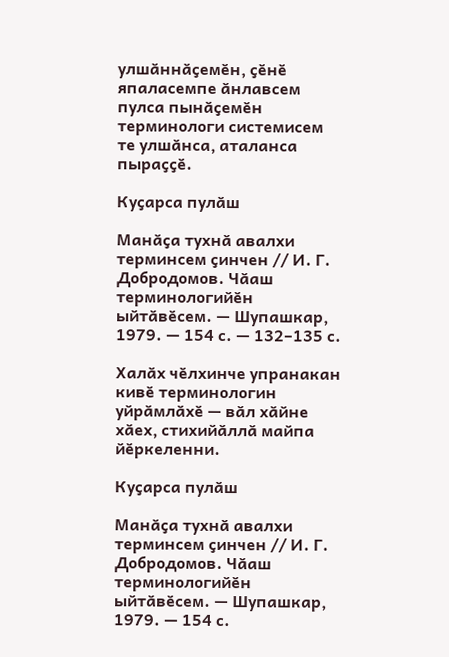улшӑннӑҫемӗн, ҫӗнӗ япаласемпе ӑнлавсем пулса пынӑҫемӗн терминологи системисем те улшӑнса, аталанса пыраҫҫӗ.

Куҫарса пулӑш

Манӑҫа тухнӑ авалхи терминсем ҫинчен // И. Г. Добродомов. Чӑаш терминологийӗн ыйтӑвӗсем. — Шупашкар, 1979. — 154 с. — 132–135 с.

Халӑх чӗлхинче упранакан кивӗ терминологин уйрӑмлӑхӗ — вӑл хӑйне хӑех, стихийӑллӑ майпа йӗркеленни.

Куҫарса пулӑш

Манӑҫа тухнӑ авалхи терминсем ҫинчен // И. Г. Добродомов. Чӑаш терминологийӗн ыйтӑвӗсем. — Шупашкар, 1979. — 154 с.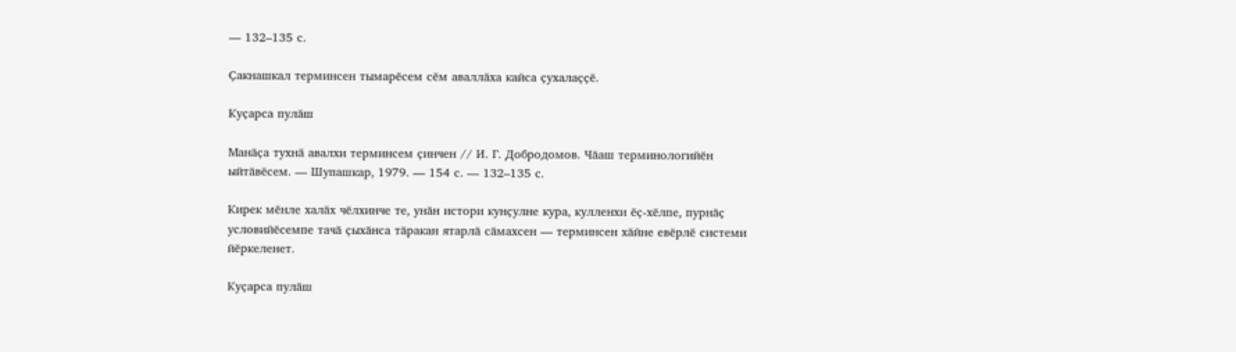— 132–135 с.

Ҫакнашкал терминсен тымарӗсем сӗм аваллӑха кайса ҫухалаҫҫӗ.

Куҫарса пулӑш

Манӑҫа тухнӑ авалхи терминсем ҫинчен // И. Г. Добродомов. Чӑаш терминологийӗн ыйтӑвӗсем. — Шупашкар, 1979. — 154 с. — 132–135 с.

Кирек мӗнле халӑх чӗлхинче те, унӑн истори кунҫулне кура, кулленхи ӗҫ-хӗлпе, пурнӑҫ условийӗсемпе тачӑ ҫыхӑнса тӑракан ятарлӑ сӑмахсен — терминсен хӑйне евӗрлӗ системи йӗркеленет.

Куҫарса пулӑш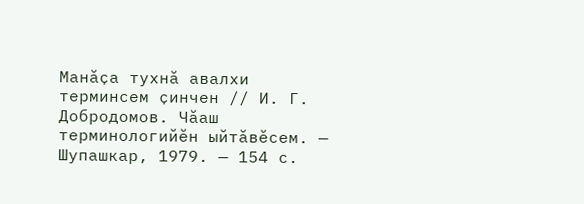Манӑҫа тухнӑ авалхи терминсем ҫинчен // И. Г. Добродомов. Чӑаш терминологийӗн ыйтӑвӗсем. — Шупашкар, 1979. — 154 с.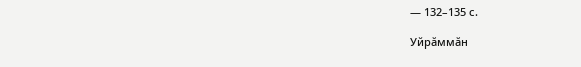— 132–135 с.

Уйрӑммӑн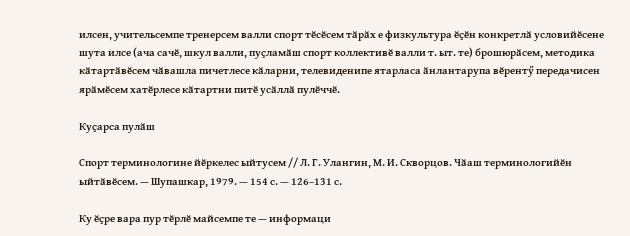илсен, учительсемпе тренерсем валли спорт тӗсӗсем тӑрӑх е физкультура ӗҫӗн конкретлӑ условийӗсене шута илсе (ача сачӗ, шкул валли, пуҫламӑш спорт коллективӗ валли т. ыт. те) брошюрӑсем, методика кӑтартӑвӗсем чӑвашла пичетлесе кӑларни, телевиденипе ятарласа ӑнлантарупа вӗрентӳ передачисен ярӑмӗсем хатӗрлесе кӑтартни питӗ усӑллӑ пулӗччӗ.

Куҫарса пулӑш

Спорт терминологине йӗркелес ыйтусем // Л. Г. Улангин, М. И. Скворцов. Чӑаш терминологийӗн ыйтӑвӗсем. — Шупашкар, 1979. — 154 с. — 126–131 с.

Ку ӗҫре вара пур тӗрлӗ майсемпе те — информаци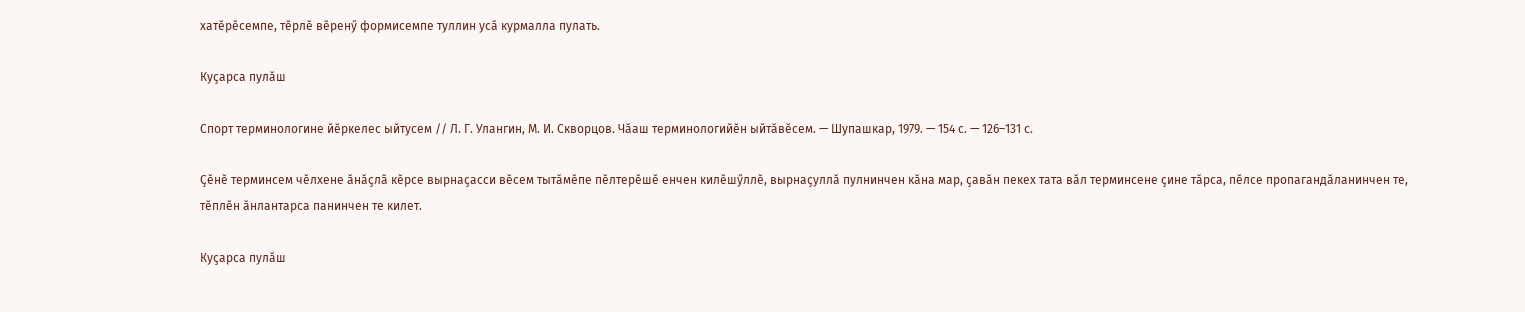хатӗрӗсемпе, тӗрлӗ вӗренӳ формисемпе туллин усӑ курмалла пулать.

Куҫарса пулӑш

Спорт терминологине йӗркелес ыйтусем // Л. Г. Улангин, М. И. Скворцов. Чӑаш терминологийӗн ыйтӑвӗсем. — Шупашкар, 1979. — 154 с. — 126–131 с.

Ҫӗнӗ терминсем чӗлхене ӑнӑҫлӑ кӗрсе вырнаҫасси вӗсем тытӑмӗпе пӗлтерӗшӗ енчен килӗшӳллӗ, вырнаҫуллӑ пулнинчен кӑна мар, ҫавӑн пекех тата вӑл терминсене ҫине тӑрса, пӗлсе пропагандӑланинчен те, тӗплӗн ӑнлантарса панинчен те килет.

Куҫарса пулӑш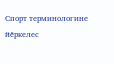Спорт терминологине йӗркелес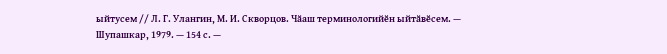ыйтусем // Л. Г. Улангин, М. И. Скворцов. Чӑаш терминологийӗн ыйтӑвӗсем. — Шупашкар, 1979. — 154 с. —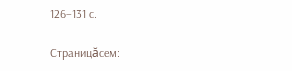126–131 с.

Страницăсем: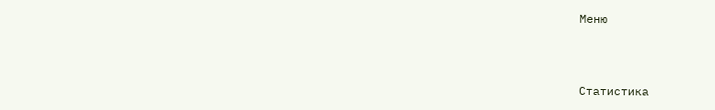Меню



Статистика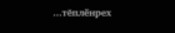...тĕплӗнрех